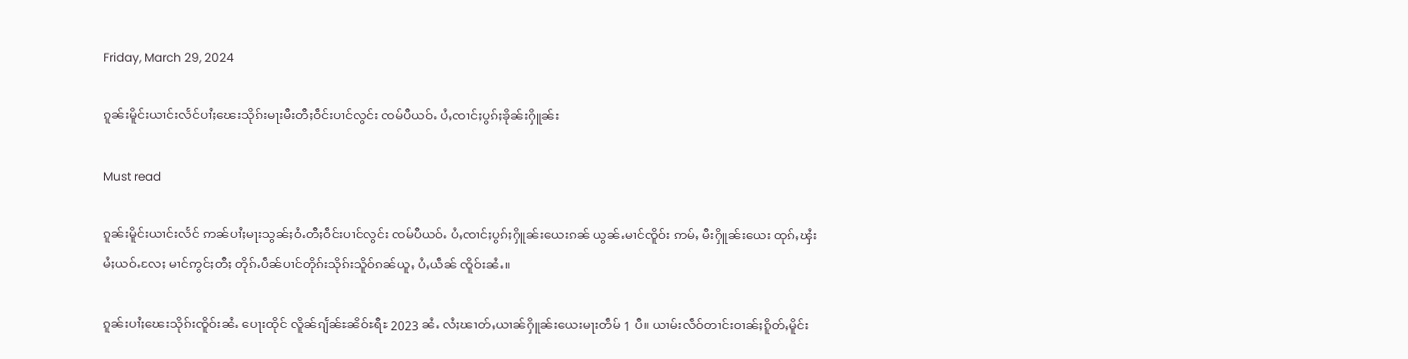Friday, March 29, 2024

ၵူၼ်းမိူင်းယၢင်းလႅင်ပၢႆႈၽေးသိုၵ်းမႃးမီးတီႈဝဵင်းပၢင်လွင်း ၸမ်ပီယဝ်ႉ ပႆႇၸၢင်ႈပွၵ်ႈၶိုၼ်းႁိူၼ်း

Must read

ၵူၼ်းမိူင်းယၢင်းလႅင် ဢၼ်ပၢႆႈမႃးသွၼ်ႈဝႆႉတီႈဝဵင်းပၢင်လွင်း ၸမ်ပီယဝ်ႉ ပႆႇၸၢင်ႈပွၵ်ႈႁိူၼ်းယေးၵၼ် ယွၼ်ႉမၢင်ၸိူဝ်း ဢမ်ႇ မီးႁိူၼ်းယေး ထုၵ်ႇၾႆးမႆႈယဝ်ႉလႄႈ မၢင်ဢွင်ႈတီႈ တိုၵ်ႉပဵၼ်ပၢင်တိုၵ်းသိုၵ်းသိူဝ်ၵၼ်ယူႇ ပႆႇယဵၼ် ၸိူဝ်းၼႆႉ။

ၵူၼ်းပၢႆႈၽေးသိုၵ်းၸိူဝ်းၼႆႉ ပေႃးထိုင် လိူၼ်ၵျႅၼ်ႊၼိဝ်ႊရီႊ 2023 ၼႆႉ လႆႈၽၢတ်ႇယၢၼ်ႁိူၼ်းယေးမႃးတဵမ် 1 ပီ။ ယၢမ်းလဵဝ်တၢင်းဝၢၼ်ႈၵိူတ်ႇမိူင်း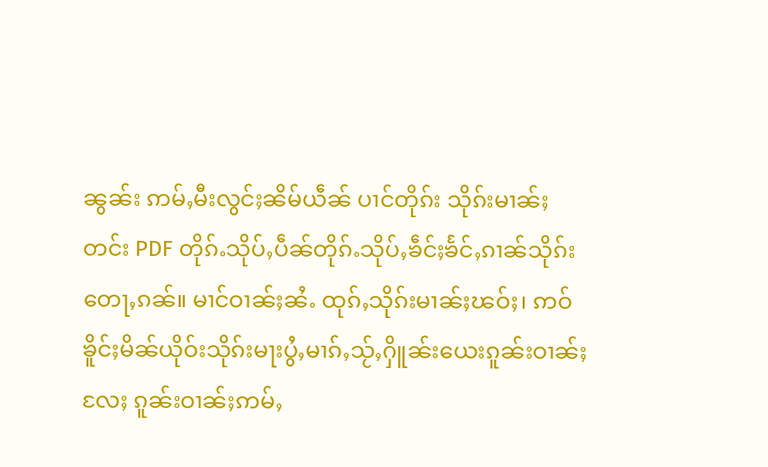ၼွၼ်း ဢမ်ႇမီးလွင်ႈၼိမ်ယဵၼ် ပၢင်တိုၵ်း သိုၵ်းမၢၼ်ႈတင်း PDF တိုၵ်ႉသိုပ်ႇပဵၼ်တိုၵ်ႉသိုပ်ႇၶဵင်ႈၶႅင်ႇၵၢၼ်သိုၵ်းတေႃႇၵၼ်။ မၢင်ဝၢၼ်ႈၼႆႉ ထုၵ်ႇသိုၵ်းမၢၼ်ႈၽဝ်ႈ၊ ဢဝ်ၶိူင်ႈမိၼ်ယိုဝ်းသိုၵ်းမႃးပွႆႇမၢၵ်ႇသႂ်ႇႁိူၼ်းယေးၵူၼ်းဝၢၼ်ႈ လႄႈ ၵူၼ်းဝၢၼ်ႈဢမ်ႇ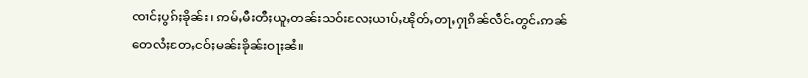ၸၢင်ႈပွၵ်ႈၶိုၼ်း၊ ဢမ်ႇမီးတီႈယူႇတၼ်းသဝ်းလႄႈယၢပ်ႇၽိုတ်ႇတႃႇႁႃၵိၼ်လဵင်ႉတွင်ႉဢၼ်တေလႆႈတႄႇငဝ်ႈမၼ်းၶိုၼ်းဝႃႈၼႆ။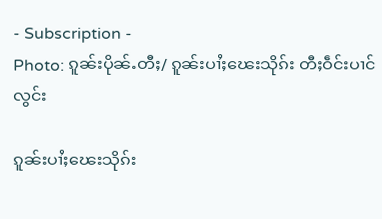- Subscription -
Photo: ၵူၼ်းပိုၼ်ႉတီႈ/ ၵူၼ်းပၢႆႈၽေးသိုၵ်း တီႈဝဵင်းပၢင်လွင်း

ၵူၼ်းပၢႆႈၽေးသိုၵ်း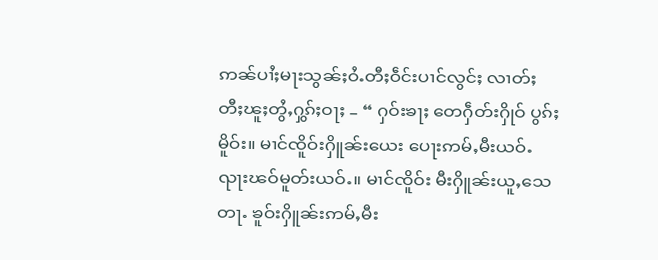ဢၼ်ပၢႆႈမႃးသွၼ်ႈဝႆႉတီႈဝဵင်းပၢင်လွင်ႈ လၢတ်ႈတီႈၽူႈတွႆႇႁွၵ်ႈဝႃႈ – “ ႁဝ်းၶႃႈ တေႁဵတ်းႁိုဝ် ပွၵ်ႈမိူဝ်း။ မၢင်ၸိူဝ်းႁိူၼ်းယေး ပေႃးဢမ်ႇမီးယဝ်ႉ ၺႃးၽဝ်မူတ်းယဝ်ႉ။ မၢင်ၸိူဝ်း မီးႁိူၼ်းယူႇသေတႃႉ ၶူဝ်းႁိူၼ်းဢမ်ႇမီး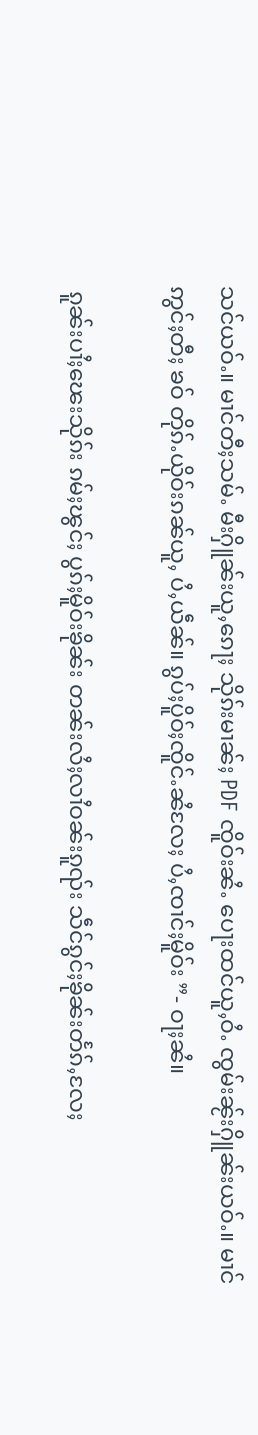သင်ယဝ်ႉ။ မၢင်တီႈသမ်ႉ မီးႁိူၼ်းယူႇၵေႃႈ သိုၵ်းမၢၼ်ႈ PDF ၸိူဝ်းၼႆႉ ပေႃးထင်ယူႇဝႆႉ ၸွမ်းၼႂ်းႁိူၼ်းယဝ်ႉ။ မၢင်ဢွင်ႈတီႈ ၶဝ် တိုၵ်ႉယိုဝ်းၵၼ်ယူႇ ပႆႇယဵၼ်။ ၵွပ်ႈပိူဝ်ႈၸိူင်ႉၼႆလႄႈ ပႆႇၸၢင်ႈမိူဝ်း ”- ဝႃႈၼႆ။

 ၵူၼ်းပၢႆႈၽေးသိုၵ်း ၵမ်ႈၽွင်ႈ ပွၵ်ႈမိူဝ်းၶိုၼ်း တၼ်းလႆႈလၢႆဝၼ်းၵူၺ်း သဵင်ၵွင်ႈၶိုၼ်းတႅၵ်ႇလႄႈ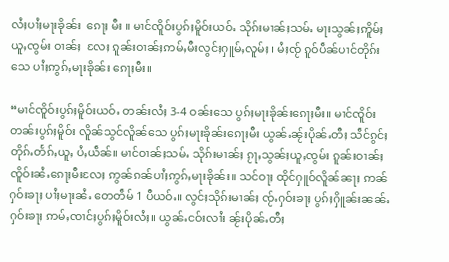လႆႈပၢႆႈမႃးၶိုၼ်း  ၵေႃႈ မီး ။ မၢင်ၸိူဝ်းပွၵ်ႈမိူဝ်းယဝ်ႉ သိုၵ်းမၢၼ်ႈသမ်ႉ မႃးသွၼ်ႈဢိူမ်ႈယူႇၸွမ်း ဝၢၼ်ႈ  လႄႈ ၵူၼ်းဝၢၼ်ႈဢမ်ႇမီးလွင်ႈႁူမ်ႇလူမ်ႈ ၊ မႆႈၸႂ် ၵူဝ်ပဵၼ်ပၢင်တိုၵ်းသေ ပၢႆႈဢွၵ်ႇမႃးၶိုၼ်း ၵေႃႈမီး။

“မၢင်ၸိူဝ်းပွၵ်ႈမိူဝ်းယဝ်ႉ တၼ်းလႆႈ 3-4 ဝၼ်းသေ ပွၵ်ႈမႃးၶိုၼ်းၵေႃႈမီး။ မၢင်ၸိူဝ်း တၼ်းပွၵ်ႈမိူဝ်း လိူၼ်သွင်လိူၼ်သေ ပွၵ်ႈမႃးၶိုၼ်းၵေႃႈမီး ယွၼ်ႉၼႂ်းပိုၼ်ႉတီႈ သဵင်ၵွင်ႈတိုၵ်ႉတႅၵ်ႇယူႇ ပႆႇယဵၼ်။ မၢင်ဝၢၼ်ႈသမ်ႉ သိုၵ်းမၢၼ်ႈ ၵႂႃႇသွၼ်ႈယူႇၸွမ်း ၵူၼ်းဝၢၼ်ႈ ၸိူဝ်းၼႆႉၵေႃႈမီးလႄႈ ဢွၼ်ၵၼ်ပၢႆႈဢွၵ်ႇမႃးၶိုၼ်း။ သင်ဝႃႈ ထိုင်ႁူဝ်လိူၼ်ၼႃႈ ဢၼ်ႁဝ်းၶႃႈ ပၢႆႈမႃးၼႆႉ တေတဵမ် 1 ပီယဝ်ႉ။ လွင်ႈသိုၵ်းမၢၼ်ႈ ၸႂ်ႉႁဝ်းၶႃႈ ပွၵ်ႈႁိူၼ်းၼၼ်ႉ ႁဝ်းၶႃႈ ဢမ်ႇၸၢင်ႈပွၵ်ႈမိူဝ်းလႆႈ။ ယွၼ်ႉငဝ်းလၢႆး ၼႂ်းပိုၼ်ႉတီႈ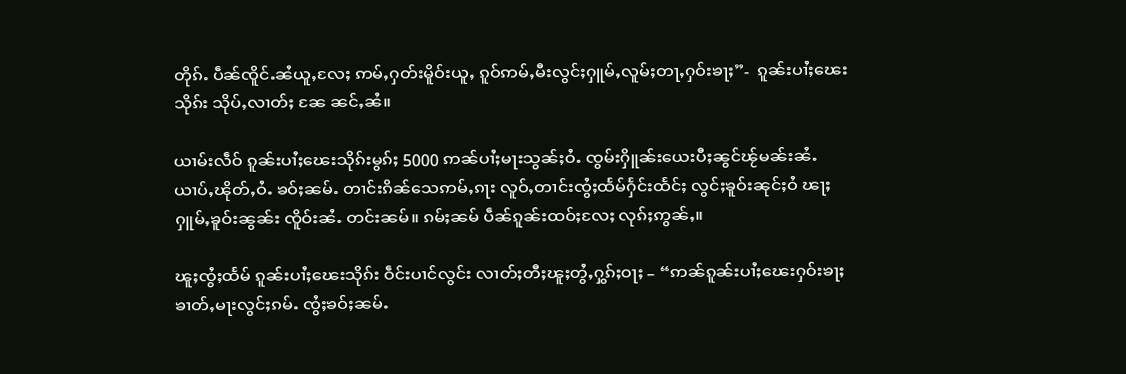တိုၵ်ႉ ပဵၼ်ၸိူင်ႉၼႆယူႇလႄႈ ဢမ်ႇႁတ်းမိူဝ်းယူႇ ၵူဝ်ဢမ်ႇမီးလွင်ႈႁူမ်ႇလူမ်ႈတႃႇႁဝ်းၶႃႈ”-  ၵူၼ်းပၢႆႈၽေးသိုၵ်း သိုပ်ႇလၢတ်ႈ ၼႄ ၼင်ႇၼႆ။

ယၢမ်းလဵဝ် ၵူၼ်းပၢႆႈၽေးသိုၵ်းမွၵ်ႈ 5000 ဢၼ်ပၢႆႈမႃးသွၼ်ႈဝႆႉ ၸွမ်းႁိူၼ်းယေးပီႈၼွင်ၽႂ်မၼ်းၼႆႉ ယၢပ်ႇၽိုတ်ႇဝႆႉ ၶဝ်ႈၼမ်ႉ တၢင်းၵိၼ်သေဢမ်ႇၵႃး လူဝ်ႇတၢင်းၸွႆႈထႅမ်ႁႅင်းထႅင်ႈ လွင်ႈၶူဝ်းၼုင်ႈဝႆ ၽႃႈႁူမ်ႇၶူဝ်းၼွၼ်း ၸိူဝ်းၼႆႉ တင်းၼမ်။ ၵမ်ႈၼမ် ပဵၼ်ၵူၼ်းထဝ်ႈလႄႈ လုၵ်ႈဢွၼ်ႇ။

ၽူႈၸွႆႈထႅမ် ၵူၼ်းပၢႆႈၽေးသိုၵ်း ဝဵင်းပၢင်လွင်း လၢတ်ႈတီႈၽူႈတွႆႇႁွၵ်ႈဝႃႈ – “ဢၼ်ၵူၼ်းပၢႆႈၽေးႁဝ်းၶႃႈ ၶၢတ်ႇမႃးလွင်ႈၵမ်ႉ ၸွႆႈၶဝ်ႈၼမ်ႉ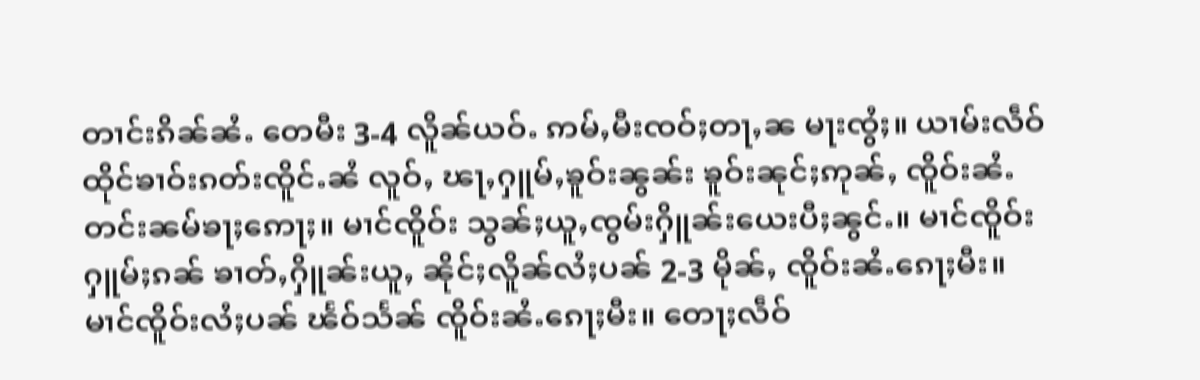တၢင်းၵိၼ်ၼႆႉ တေမီး 3-4 လိူၼ်ယဝ်ႉ ဢမ်ႇမီးၸဝ်ႈတႃႇၼ မႃးၸွႆႈ။ ယၢမ်းလဵဝ် ထိုင်ၶၢဝ်းၵတ်းၸိူင်ႉၼႆ လူဝ်ႇ ၽႃႇႁူမ်ႇၶူဝ်းၼွၼ်း ၶူဝ်းၼုင်ႈဢုၼ်ႇ ၸိူဝ်းၼႆႉ တင်းၼမ်ၶႃႈဢေႃႈ။ မၢင်ၸိူဝ်း သွၼ်ႈယူႇၸွမ်းႁိူၼ်းယေးပီႈၼွင်ႉ။ မၢင်ၸိူဝ်း ႁူမ်ႈၵၼ် ၶၢတ်ႇႁိူၼ်းယူႇ ၼိုင်ႈလိူၼ်လႆႈပၼ် 2-3 မိုၼ်ႇ ၸိူဝ်းၼႆႉၵေႃႈမီး။ မၢင်ၸိူဝ်းလႆႈပၼ် ၽႅဝ်သႅၼ် ၸိူဝ်းၼႆႉၵေႃႈမီး။ တေႃႈလဵဝ်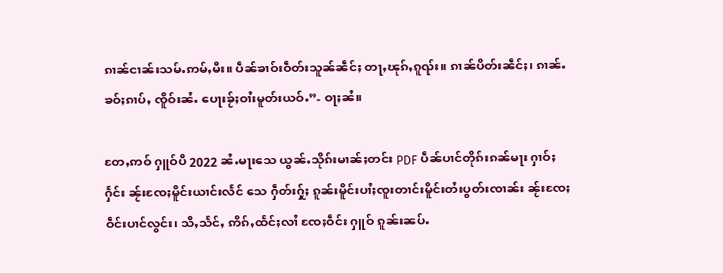ၵၢၼ်ငၢၼ်းသမ်ႉဢမ်ႇမီး။ ပဵၼ်ၶၢဝ်းဝဵတ်းသူၼ်ၼဵင်ႈ တႃႇၽုၵ်ႇၵူၺ်း။ ၵၢၼ်ပိတ်းၼဵင်ႈ၊ ၵၢၼ်ႉၶဝ်ႈၵၢပ်ႇ ၸိူဝ်းၼႆႉ ပေႃးၶႂ်ႈဝၢႆးမူတ်းယဝ်ႉ”- ဝႃႈၼႆ။

တႄႇဢဝ် ႁူဝ်ပီ 2022 ၼႆႉမႃးသေ ယွၼ်ႉသိုၵ်းမၢၼ်ႈတင်း PDF ပဵၼ်ပၢင်တိုၵ်းၵၼ်မႃး ႁၢဝ်ႈႁႅင်း ၼႂ်းၸႄႈမိူင်းယၢင်းလႅင် သေ ႁဵတ်းႁႂ်ႈ ၵူၼ်းမိူင်းပၢႆႈၸူးတၢင်းမိူင်းတႆးပွတ်းၸၢၼ်း ၼႂ်းၸႄႈဝဵင်းပၢင်လွင်း၊ သီႇသႅင်ႇ ဢိၵ်ႇထႅင်ႈလၢႆ ၸႄႈဝဵင်း ႁူဝ် ၵူၼ်းၼပ်ႉ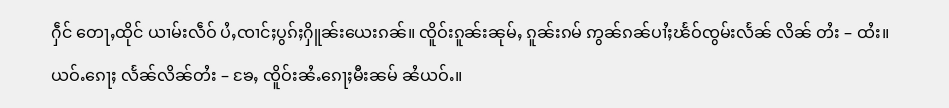ႁဵင် တေႃႇထိုင် ယၢမ်းလဵဝ် ပႆႇၸၢင်ႈပွၵ်ႈႁိူၼ်းယေးၵၼ်။ ၸိူဝ်းၵူၼ်းၼုမ်ႇ ၵူၼ်းၵမ် ဢွၼ်ၵၼ်ပၢႆႈၽႅဝ်ၸွမ်းလႅၼ် လိၼ် တႆး – ထႆး။ ယဝ်ႉၵေႃႈ လႅၼ်လိၼ်တႆး – ၶႄႇ ၸိူဝ်းၼႆႉၵေႃႈမီးၼမ် ၼႆယဝ်ႉ။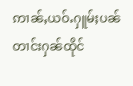ဢၢၼ်ႇယဝ်ႉႁူမ်ႈပၼ်တၢင်းႁၼ်ထိုင်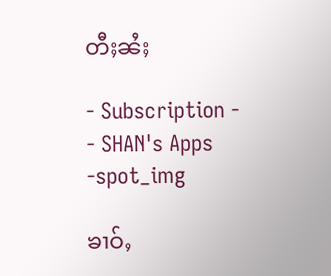တီႈၼႆႈ

- Subscription -
- SHAN's Apps -spot_img

ၶၢဝ်ႇ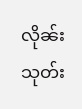လိုၼ်းသုတ်း